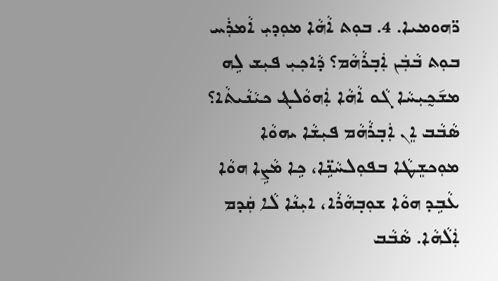ܪ̈ܗܘܡܝܐ. 4. ܒܘܼܬ ܐܵܗܵܐ ܡܘܼܕܝܼ ܐܵܡܪܲܚ ܒܘܼܬ ܒܵܒܲܢ ܐܲܒ݂ܪܵܗܵܡ؟ ܕܵܐܟ݂ܝܼ ܦܝܼܫ ܠܹܗ ܡܫ݇ܟ̰ܝܼܚܵܐ ܓܵܘ ܐܵܗܵܐ ܐܲܗܘܵܠܔ ܟܝܵܢܵܝܬܵ‌ܐ؟ ܣܵܒܵܒ ܐܸܢ ܐܲܒ݂ܪܵܗܵܡ ܦܝܼܫܵܐ ܝܗܘܵܐ ܡܘܼܟܫܸܛܵܐ ܒܦܘܼܠܚܵܢܹ̈ܐ، ܟܹܐ ܡܵܨܹܐ ܗܘܵܐ ܥܵܒܹܕ ܗܘܵܐ ܫܘܼܒ݂ܗܵܪܵܐ، ܐܝܼܢܵܐ ܠܵܐ ܩܲܕܡ ܐܲܠܵܗܵܐ. ܣܵܒܵܒ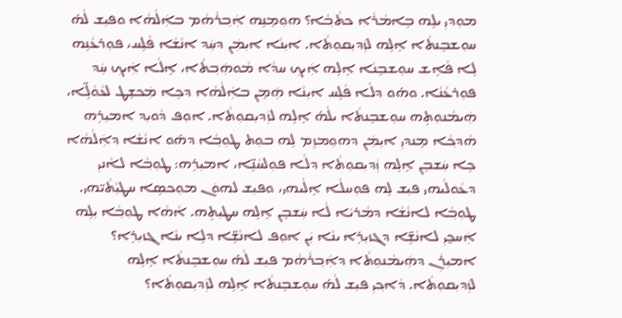ܡܘܼܕܝܼ ܝܠܹܗ ܒܹܐܡܵܪܵܐ ܟܬܵܒ݂ܵܐ؟ ܗܘܼܡܸܢܹܗ ܐܲܒ݂ܪܵܗܵܡ ܒܐܲܠܵܗܵܐ ܘܦܝܼܫ ܠܵܗ̇ ܚܘܼܫܒܸܢܬܵ‌ܐ ܐܸܠܹܗ ܠܙܲܕܝܼܩܘܼܬܵ‌ܐ. ܐܝܼܢܵܐ ܐܝܼܡܲܢ ܕܚܲܕ ܐܢܵܫܵܐ ܦܵܠܹܚ، ܦܘܼܪܥܵܢܹܗ ܠܹܐ ܦܵܐܹܫ ܚܘܼܫܒܸܢܵܐ ܐܸܠܹܗ ܐܲܝܟ݂ ܚܕܵܐ ܡܵܘܗܲܒ݂ܬܵ‌ܐ، ܐܸܠܵܐ ܐܲܝܟ݂ ܚܲܕ ܦܘܼܪܥܵܢܵܐ. ܘܗ̇ܘ ܕܠܵܐ ܦܵܠܹܚ ܐܝܼܢܵܐ ܗܲܡܸܢ ܒܐܲܠܵܗܵܐ ܕܟܹܐ ܡܲܟܫܸܛ ܠܥܵܘܵܠܹ̈ܐ، ܗܲܝܡܵܢܘܼܬܹܗ ܚܘܼܫܒܸܢܬܵ‌ܐ ܝܠܵܗ̇ ܐܸܠܹܗ ܠܙܲܕܝܼܩܘܼܬܵ‌ܐ. ܐܘܼܦ ܕܵܘܝܼܕ ܐܡܝܼܪܹܗ ܗܵܕܟ݂ܵܐ ܡܸܢܕܝܼ ܐܝܼܡܲܢ ܕܗܘܼܡܙܸܡ ܠܹܗ ܒܘܼܬ ܛܘܼܒ݂ܵܐ ܕܗ̇ܘ ܐܢܵܫܵܐ ܕܐܲܠܵܗܵܐ ܟܹܐ ܚܲܫܒܸܢ ܐܸܠܹܗ ܙܲܕܝܼܩܘܼܬܵ‌ܐ ܕܠܵܐ ܦܘܼܠܚܵܢܹ̈ܐ، ܐܡܝܼܪܹܗ: ܛܘܼܒ݂ܵܐ ܠܐܵܢܝܼ ܕܥܵܘܠܵܝܗ‌ܝ ܦܝܼܫ ܠܹܗ ܦܘܼܚܠܵܐ ܐܸܠܵܝܗ‌ܝ، ܘܦܝܼܫ ܠܗܘܿܢ ܡܘܼܟܣܹܐ ܚܛܝܼܵܬܵܝ̈ܗ‌ܝ. ܛܘܼܒ݂ܵܐ ܠܐܢܵܫܵܐ ܕܡܵܪܝܵܐ ܠܵܐ ܚܲܫܒܸܢ ܐܸܠܹܗ ܚܛܝܼܬܹܗ. ܐܵܗܵܐ ܛܘܼܒ݂ܵܐ ܝܼܠܹܗ ܐܲܚܟ̰ܝܼ ܠܐܢܵܫܹ̈ܐ ܕܓܙܝܼܪܹܐ ܝܢܵܐ ܝܲܢ ܐܘܼܦ ܠܐܢܵܫܹ̈ܐ ܕܠܹܐ ܝܢܵܐ ܓܙܝܼܪܹܐ؟ ܐܡܝܼܪܲܢ ܕܗܲܝܡܵܢܘܼܬܵ‌ܐ ܕܐܲܒ݂ܪܵܗܵܡ ܦܝܼܫ ܠܵܗ̇ ܚܘܼܫܒܸܢܬܵ‌ܐ ܐܸܠܹܗ ܠܙܲܕܝܼܩܘܼܬܵ‌ܐ. ܕܵܐܟ݂ܝܼ ܦܝܼܫ ܠܵܗ̇ ܚܘܼܫܒܸܢܬܵ‌ܐ ܐܸܠܹܗ ܠܙܲܕܝܼܩܘܼܬܵ‌ܐ؟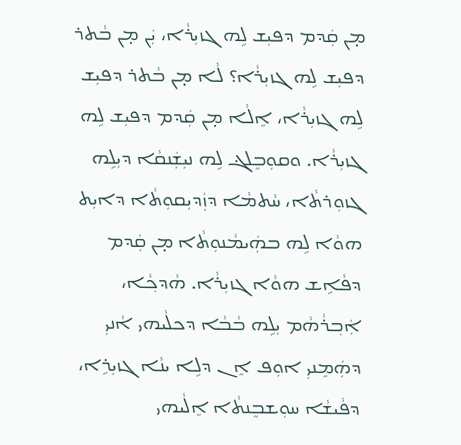ܡ̣ܢ ܩܲܕܡ ܕܦܝܼܫ ܠܹܗ ܓܙܝܼܪܵܐ، ܝܲܢ ܡ̣ܢ ܒܵܬܪ ܕܦܝܼܫ ܠܹܗ ܓܙܝܼܪܵܐ؟ ܠܵܐ ܡ̣ܢ ܒܵܬܪ ܕܦܝܼܫ ܠܹܗ ܓܙܝܼܪܵܐ، ܐܸܠܵܐ ܡ̣ܢ ܩܲܕܡ ܕܦܝܼܫ ܠܹܗ ܓܙܝܼܪܵܐ. ܘܩܘܼܒܸܠܔ ܠܹܗ ܢܝܼܫܲܢܩܵܐ ܕܝܼܠܹܗ ܓܙܘܼܪܬܵ‌ܐ، ܚܵܬܡܵܐ ܕܙܲܕܝܼܩܘܼܬܵ‌ܐ ܕܐܝܼܬ ܗܘܵܐ ܠܹܗ ܒܗܲܝܡܵܢܘܼܬܵ‌ܐ ܡ̣ܢ ܩܲܕܡ ܕܦܵܐܹܫ ܗܘܵܐ ܓܙܝܼܪܵܐ. ܗܵܕܟ݂ܵܐ، ܐܲܒ݂ܪܵܗܵܡ ܝܼܠܹܗ ܒܵܒܵܐ ܕܟܠܵܝܗ‌ܝ ܐܵܢܝܼ ܕܗܲܡܸܢܝܼ ܐܘܼܦ ܐܸܢ ܕܠܹܐ ܝܢܵܐ ܓܙܝܼܪܹܐ، ܕܦܵܝܫܵܐ ܚܘܼܫܒܸܢܬܵ‌ܐ ܐܸܠܵܝܗ‌ܝ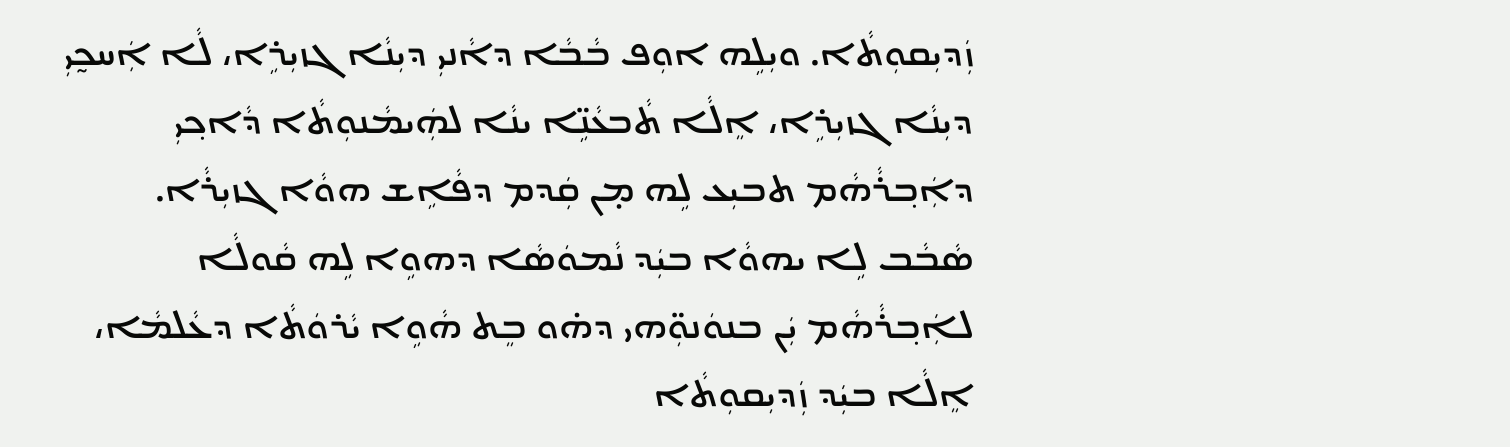ܙܲܕܝܼܩܘܼܬܵ‌ܐ. ܘܝܼܠܹܗ ܐܘܼܦ ܒܵܒܵܐ ܕܐܵܢܝܼ ܕܝܼܢܵܐ ܓܙܝܼܪܹܐ، ܠܵܐ ܐܲܚܟ̰ܝܼ ܕܝܼܢܵܐ ܓܙܝܼܪܹܐ، ܐܸܠܵܐ ܬܵܒܥܵܢܹ̈ܐ ܝܢܵܐ ܠܗܲܝܡܵܢܘܼܬܵ‌ܐ ܕܵܐܟ݂ܝܼ ܕܐܲܒ݂ܪܵܗܵܡ ܬܒܝܼܥ ܠܹܗ ܡ̣ܢ ܩܲܕܡ ܕܦܵܐܹܫ ܗܘܵܐ ܓܙܝܼܪܵܐ. ܣܵܒܵܒ ܠܹܐ ܝܗܘܵܐ ܒܝܲܕ ܢܵܡܘܿܣܵܐ ܕܗܘܹܐ ܠܹܗ ܩܵܘܠܵܐ ܠܐܲܒ݂ܪܵܗܵܡ ܝܲܢ ܒܢܘܿܢܘܼ̈ܗ‌ܝ ܕܗ̇ܘ ܒܸܬ ܗܵܘܹܐ ܝܵܪܘܿܬܵ‌ܐ ܕܥܵܠܡܵܐ، ܐܸܠܵܐ ܒܝܲܕ ܙܲܕܝܼܩܘܼܬܵ‌ܐ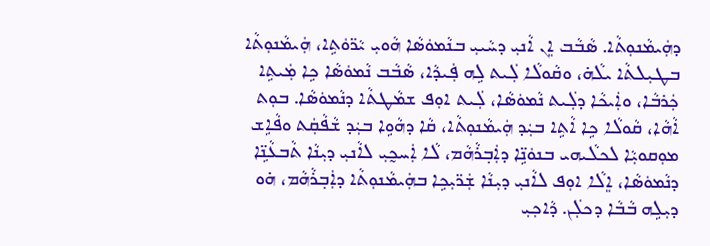ܕܗܲܝܡܵܢܘܼܬܵ‌ܐ. ܣܵܒܵܒ ܐܸܢ ܐܵܢܝܼ ܕܚܵܝܝܼ ܒܢܵܡܘܿܣܵܐ ܗܵܘܝܼ ܝܵܪ̈ܘܿܬܹ‌ܐ، ܗܲܝܡܵܢܘܼܬܵ‌ܐ ܒܛܝܼܠܬܵ‌ܐ ܝܠܵܗ̇، ܘܩܵܘܠܵܐ ܠܲܝܬ ܠܹܗ ܦܲܝܕܵܐ، ܣܵܒܵܒ ܢܵܡܘܿܣܵܐ ܟܹܐ ܡܲܝܬܹ‌ܐ ܟܲܪܒܵܐ، ܘܐܲܝܟܵܐ ܕܠܲܝܬ ܢܵܡܘܿܣܵܐ، ܠܲܝܬ ܐܘܼܦ ܫܡܵܛܬܵ‌ܐ ܕܢܵܡܘܿܣܵܐ. ܒܘܼܬ ܐܵܗܵܐ، ܩܵܘܠܵܐ ܟܹܐ ܐܵܬܹ‌ܐ ܒܝܲܕ ܗܲܝܡܵܢܘܼܬܵ‌ܐ، ܩܵܐ ܕܗܵܘܹܐ ܒܝܲܕ ܫܵܦܵܩܲܬ ܘܦܵܐܹܫ ܡܘܼܩܘܝܼܵܐ ܠܟܠܵܝܗ‌ܝ ܒܢܘܿܢܹ̈ܐ ܕܐܲܒ݂ܪܵܗܵܡ، ܠܵܐ ܐܲܚܟ̰ܝܼ ܠܐܵܢܝܼ ܕܝܼܢܵܐ ܬܵܒܥܵܢܹ̈ܐ ܕܢܵܡܘܿܣܵܐ، ܐܸܠܵܐ ܐܘܼܦ ܠܐܵܢܝܼ ܕܝܼܢܵܐ ܫܲܪ̈ܝܼܟܹܐ ܒܗܲܝܡܵܢܘܼܬܵ‌ܐ ܕܐܲܒ݂ܪܵܗܵܡ، ܗ̇ܘ ܕܝܼܠܹܗ ܒܵܒܵܐ ܕܟܠܲܢ. ܕܵܐܟ݂ܝܼ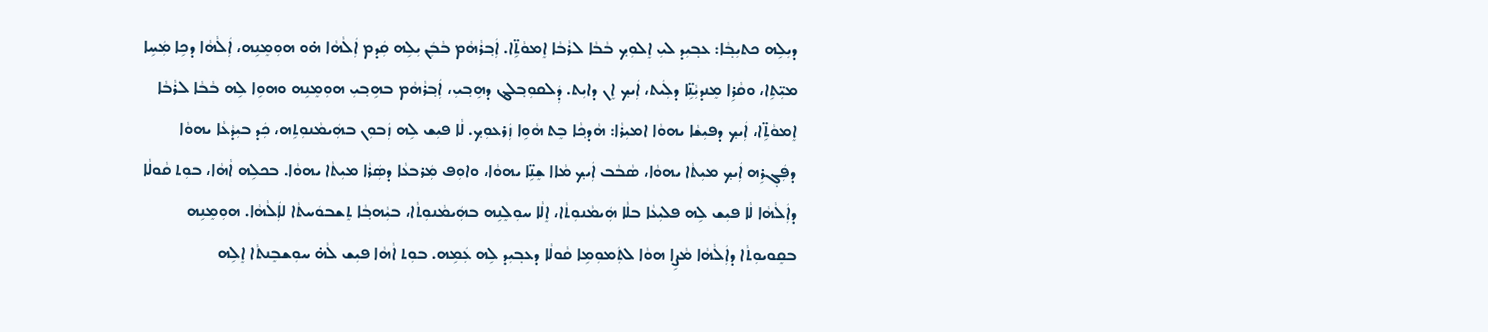ܕܝܼܠܹܗ ܟܬܝܼܒ݂ܵܐ: ܥܒ݂ܝܼܕ ܠܝܼ ܐܸܠܘܼܟ݂ ܒܵܒܵܐ ܠܪܵܒܵܐ ܐܸܡܘܵܬܹ̈‌ܐ. ܐܲܒ݂ܪܵܗܵܡ ܒܵܒܲܢ ܝܼܠܹܗ ܩܲܕܡ ܐܲܠܵܗܵܐ ܗ̇ܘ ܗܘܼܡܸܢܹܗ، ܐܲܠܵܗܵܐ ܕܟܹܐ ܡܲܚܹܐ ܡܝܼ̈ܬܹ‌ܐ، ܘܩܵܪܹܐ ܡܸܢܕܝܼܵܢܹ̈ܐ ܕܠܲܝܬ، ܐܲܝܟ݂ ܐܸܢ ܕܐܝܼܬ. ܕܲܠܩܘܼܒ݂ܠܔ ܕܗܹܒ݂ܝܼ، ܐܲܒ݂ܪܵܗܵܡ ܒܗܹܒ݂ܝܼ ܗܘܼܡܸܢܹܗ ܘܗܘܹܐ ܠܹܗ ܒܵܒܵܐ ܠܪܵܒܵܐ ܐܸܡܘܵܬܹ̈‌ܐ، ܐܲܝܟ݂ ܕܦܝܼܫܵܐ ܝܗܘܵܐ ܐܡܝܼܪܵܐ: ܗܵܕܟ݂ܵܐ ܒܸܬ ܗܵܘܹܐ ܙܲܪܥܘܼܟ݂. ܠܵܐ ܦܝܼܫ ܠܹܗ ܙܲܒܘܼܢ ܒܗܲܝܡܵܢܘܼܬܹܗ، ܟܲܕ ܒܝܼܕܵܥܵܐ ܝܗܘܵܐ ܕܦܲܓ݂ܪܹܗ ܐܲܝܟ݂ ܡܝܼܬܵ‌ܐ ܝܗܘܵܐ، ܣܵܒܵܒ ܐܲܝܟ݂ ܡܵܐܐ ܫܸܢܹ̈ܐ ܝܗܘܵܐ، ܘܐܘܼܦ ܡܲܪܒܥܵܐ ܕܣܲܪܵܐ ܡܝܼܬܵ‌ܐ ܝܗܘܵܐ. ܒܟܠܹܗ ܐܵܗܵܐ، ܒܘܼܬ ܩܵܘܠܵܐ ܕܐܲܠܵܗܵܐ ܠܵܐ ܦܝܼܫ ܠܹܗ ܦܠܝܼܥܵܐ ܒܠܵܐ ܗܲܝܡܵܢܘܼܬܵ‌ܐ، ܐܸܠܵܐ ܚܘܼܠܸܢܹܗ ܒܗܲܝܡܵܢܘܼܬܵ‌ܐ، ܒܝܼܵܗܒ݂ܵܐ ܬܸܫܒܘܿܚܬܵ‌ܐ ܠܐܲܠܵܗܵܐ. ܗܘܼܡܸܢܹܗ ܒܩܸܘܝܘܼܬܵ‌ܐ ܕܐܲܠܵܗܵܐ ܡܵܨܹܐ ܗܘܵܐ ܠܬܲܡܘܼܡܹܐ ܩܵܘܠܵܐ ܕܥܒ݂ܝܼܕ ܠܹܗ ܥܲܡܹܗ. ܒܘܼܬ ܐܵܗܵܐ ܦܝܼܫ ܠܵܗ̇ ܚܘܼܫܒܸܢܬܵ‌ܐ ܐܸܠܹܗ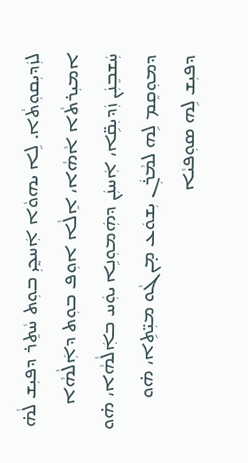ܠܙܲܕܝܼܩܘܼܬܵ‌ܐ. ܠܹܐ ܝܗܘܵܐ ܐܲܚܟ̰ܝܼ ܒܘܼܬ ܚܵܬܸܪ ܕܦܝܼܫ ܠܵܗ̇ ܐܡܝܼܪܬܵ‌ܐ ܐܵܗܵܐ، ܐܸܠܵܐ ܐܘܼܦ ܒܘܼܬ ܕܐܲܠܵܗܵܐ ܚܲܫܒܸܢܲܢ ܙܲܕܝܼܩܹ̈ܐ، ܐܲܚܢܲܢ ܕܗܲܡܘܼܢܹܐ ܝܘܲܚ ܒܐܲܠܵܗܵܐ، ܗ̇ܘ ܕܡܘܼܩܸܡ ܠܹܗ ܠܡܵܪܲܢ ܝܼܫܘܿܥ ܡ̣ܢ ܓܵܘ ܡܝܼ̈ܬܹ‌ܐ، ܗ̇ܘ ܕܦܝܼܫ ܠܹܗ ܣܘܼܦܝܵܐ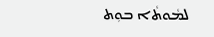ܠܡܵܘܬܵ‌ܐ ܒܘܼܬ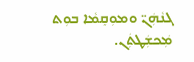ܓܢܵܗܲܢ̈ ܘܡܘܼܩܸܡܵܐ ܒܘܼܬ ܡܲܟܫܲܛܬܲܢ.